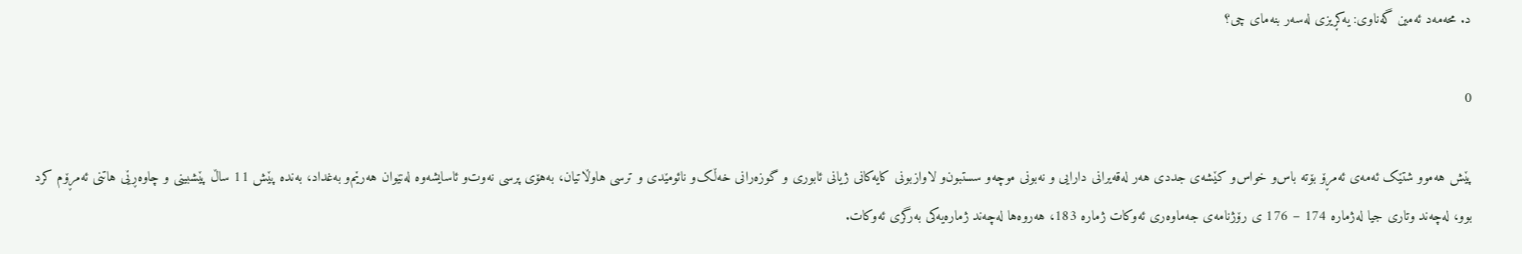د. محه‌مه‌د ئه‌مین گه‌ناوی: یه‌کڕیزی له‌سه‌ر بنه‌ماى چى؟

0

پێش هه‌موو شتێک ئه‌مه‌ی ئه‌مڕۆ بۆته‌ باس‌و خواس‌و کێشه‌ی جددی هه‌ر له‌قه‌یرانی دارایی و نه‌بونی موچه‌و سستبون‌و لاوازبونی کایه‌کانی ژیانی ئابوری و گوزه‌رانی خه‌ڵک‌و نائومێدی و ترسی هاوڵاتیان، به‌هۆی پرسی نه‌وت‌و ئاسایشه‌وه‌ له‌نێوان هه‌رێم‌و به‌غداد، به‌نده‌ پێش 11 ساڵ پێشبینی و چاوه‌ڕێی هاتنی ئه‌مڕۆم کرد بوو، له‌چه‌ند وتاری جیا له‌ژماره‌ 174 – 176 ی رۆژنامه‌ی جه‌ماوه‌ری ئه‌وکات ژماره‌ 183، هه‌روه‌ها له‌چه‌ند ژماره‌یه‌کى به‌رگری ئەوکات.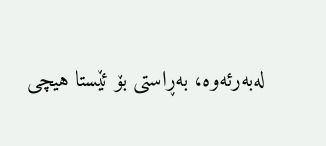له‌به‌رئه‌وه‌، به‌ڕاستی بۆ ئێستا هیچی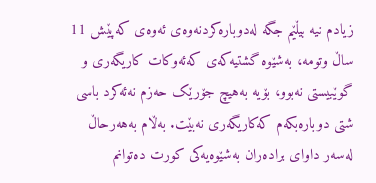زیادم نیه‌ بیڵێم جگه‌ له‌دوباره‌کردنه‌وه‌ی ئه‌وه‌ی که‌پێش 11 ساڵ وتومه‌، بەشێوه‌ گشتیه‌که‌ی که‌ئه‌وکات کاریگه‌ری و گوێبیستی نه‌بوو، بۆیه‌ به‌هیچ جۆرێک حه‌زم نه‌ئه‌کرد باسی شتی دوباره‌بکه‌م که‌کاریگه‌ری نه‌بێت. به‌ڵام به‌هه‌رحاڵ له‌سه‌ر داوای براده‌ران به‌شێوه‌یه‌کی کورت ده‌توانم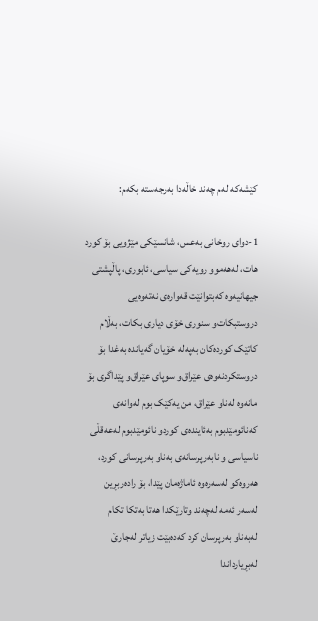کێشه‌که‌ له‌م چه‌ند خاڵه‌دا به‌رجه‌سته‌ بکه‌م:

1-دوای روخانی به‌عس، شانسێکی مێژویی بۆ کورد هات، له‌هه‌موو رویه‌کی سیاسی، ئابوری، پاڵپشتى جیهانیه‌وه‌ که‌بتوانێت قه‌واره‌ی نه‌ته‌وه‌یی دروستبکات‌و سنورى خۆى دیارى بکات، به‌ڵام کاتێک کورده‌کان به‌په‌له‌ خۆیان گه‌یانده‌ به‌غدا بۆ دروستکردنه‌وه‌ی عێراق‌و سوپای عێراق‌و پێداگری بۆ مانه‌وه‌ له‌ناو عێراق، من یه‌کێک بوم له‌وانه‌ی که‌نائومێدبوم به‌ئاینده‌ی کوردو نائومێدبوم له‌عه‌قڵی ناسیاسی و نابه‌رپرسانه‌ی به‌ناو به‌رپرسانی کورد، هه‌روه‌کو له‌سەره‌وه‌ ئاماژه‌مان پێدا، بۆ راده‌ربڕین له‌سه‌ر ئه‌مه‌ له‌چه‌ند وتارێکدا هه‌تا به‌تکا تکام له‌به‌ناو به‌رپرسان کرد که‌ده‌بێت زیاتر له‌جارێ له‌بڕیارداندا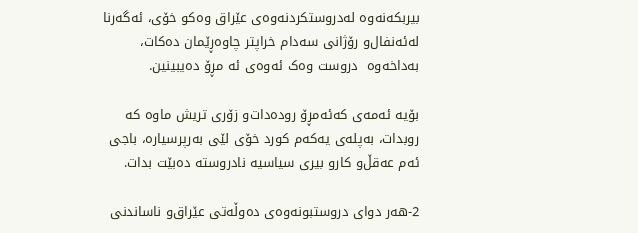بیربکه‌نه‌وه‌ له‌دروستکردنه‌وه‌ى عێراق وه‌کو خۆى، ئه‌گه‌رنا له‌ئه‌نفال‌و رۆژانی سه‌دام خراپتر چاوه‌ڕێمان ده‌کات، به‌داخه‌وه‌  دروست وه‌ک ئه‌وه‌ى ئه‌ مڕۆ ده‌یبینین.

بۆیه‌ ئه‌مه‌ی که‌ئه‌مڕۆ روده‌دات‌و زۆری تریش ماوه‌ که‌ روبدات، به‌پله‌ی یه‌که‌م کورد خۆی لێی به‌رپرسیاره‌، باجی ئه‌م عه‌قڵ‌و کارو بیری سیاسیه‌ نادروسته‌ ده‌بێت بدات.

2-هه‌ر دوای دروستبونه‌وه‌ی ده‌وڵه‌تی عێراق‌و ناساندنی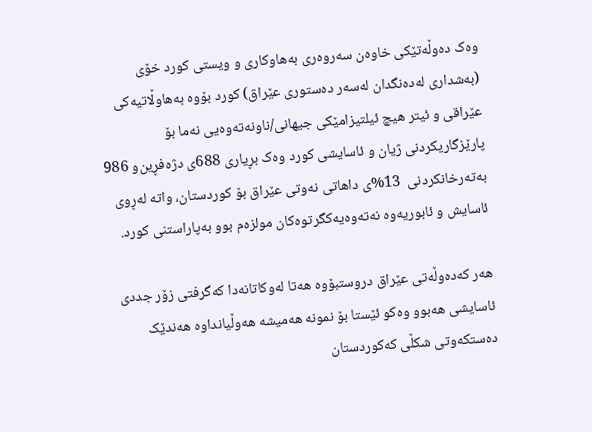وه‌ک ده‌وڵه‌تێکی خاوه‌ن سه‌روه‌ری به‌هاوکاری و ویستی کورد خۆی (به‌شداری له‌ده‌نگدان له‌سه‌ر ده‌ستوری عێراق) کورد بۆوه‌ به‌هاوڵاتیه‌کی عێراقی و ئیتر هیچ ئیلتیزامێکی جیهانی/ناونه‌ته‌وه‌یى نه‌ما بۆ پارێزگاریکردنی ژیان و ئاسایشی کورد وه‌ک بڕیارى 688ى دژه‌فڕین‌و 986 به‌تەرخانکردنى  13%ی داهاتی نه‌وتی عێراق بۆ کوردستان، واته‌ له‌ڕوی ئاسایش و ئابوریه‌وه‌ نه‌ته‌وه‌یه‌کگرتوه‌کان مولزه‌م بوو به‌پاراستنی کورد.

هه‌ر که‌ده‌وڵه‌تی عێراق دروستبۆوه‌ هه‌تا له‌وکاتانه‌دا که‌گرفتی زۆر جددی ئاسایشی هه‌بوو وه‌کو ئێستا بۆ نمونه‌ هەمیشه‌ هه‌وڵیانداوه‌ هه‌ندێک ده‌ستکه‌وتی شکڵی که‌کوردستان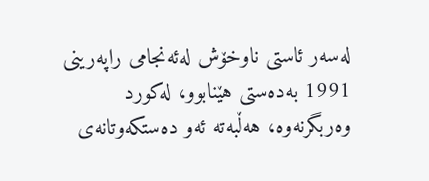له‌سه‌ر ئاستى ناوخۆش له‌ئه‌نجامی راپه‌رینی 1991 به‌ده‌ستی هێنابوو، له‌کورد وه‌ربگرنه‌وه‌، هه‌ڵبه‌ته‌ ئه‌و ده‌ستکه‌وتانه‌ی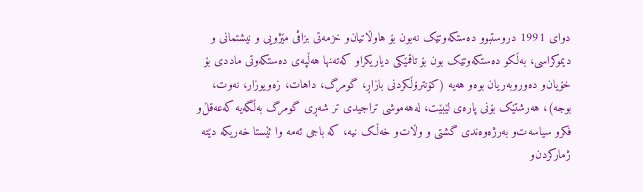دوای 1991 دروستبوو ده‌ستکه‌وتێک نەبون بۆ هاوڵاتیان‌و خزمه‌تی بزاڤی مێژویی و نیشتمانی و دیموکراسى، به‌ڵکو ده‌ستکه‌وتێک بون بۆ تاقمێکی دیاریکراو که‌ته‌نها هه‌ڵپه‌ی ده‌ستکه‌وتی ماددی بۆ خۆیان‌و ده‌وروبه‌ریان بوه‌و هه‌یه‌ (کۆنترۆڵکردنی بازاڕ، گومرگ، داهات، زه‌ویوزار، نه‌وت، بوجه‌)، هه‌رشتێک بۆنی پاره‌ی لێبێت، له‌هه‌موشى تراجیدى تر شه‌ڕى گومرگ به‌ڵگه‌یه‌ که‌عه‌قڵ‌و فکرو سیاسه‌ت‌و به‌رژه‌وه‌ندی گشتی و وڵات‌و خه‌ڵک نیه‌، که‌ باجی ئه‌مه‌ وا ئێستا خه‌ریکه‌ دێته‌ ژمارکردن‌و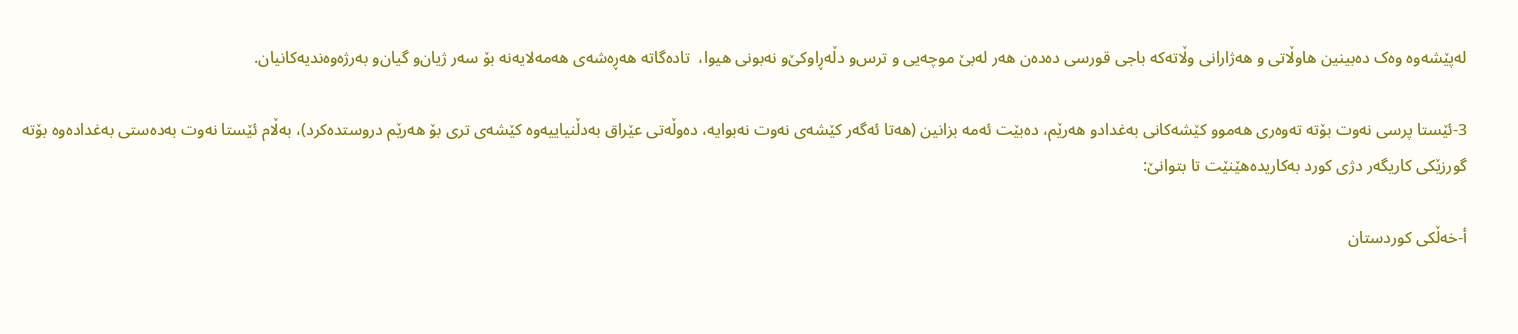له‌پێشه‌وه‌ وه‌ک ده‌بینین هاوڵاتی و هه‌ژارانی وڵاته‌که‌ باجی قورسی ده‌ده‌ن هه‌ر له‌بێ موچه‌یی ‌و ترس‌و دڵه‌ڕاوکێ‌و نه‌بونی هیوا،  تاده‌گاته‌ هه‌ڕه‌شه‌ی هه‌مه‌لایه‌نه‌ بۆ سه‌ر ژیان‌و گیان‌و به‌رژه‌وه‌ندیه‌کانیان.

3-ئێستا پرسی نه‌وت بۆته‌ ته‌وه‌ری هه‌موو کێشه‌کانی به‌غدادو هه‌رێم، ده‌بێت ئه‌مه‌ بزانین (هه‌تا ئه‌گه‌ر کێشه‌ی نه‌وت نه‌بوایه‌، ده‌وڵه‌تی عێراق به‌دڵنیاییه‌وه‌ کێشه‌ی تری بۆ هه‌رێم دروستده‌کرد)، به‌ڵام ئێستا نه‌وت به‌ده‌ستی بەغداده‌وه‌ بۆته‌ گورزێکی کاریگه‌ر دژی کورد به‌کاریده‌هێنێت تا بتوانێ:

أ-خه‌ڵکی کوردستان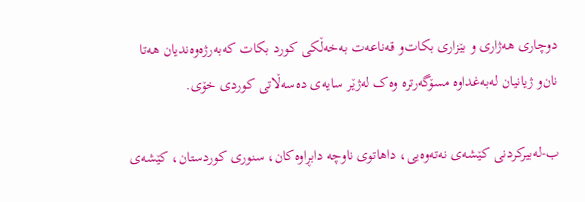دوچاری هه‌ژاری و بێزاری بکات‌و قه‌ناعه‌ت به‌خه‌ڵکی کورد بکات که‌به‌رژه‌وه‌ندیان هه‌تا نان‌و ژیانیان له‌به‌غداوه‌ مسۆگه‌رتره‌ وه‌ک له‌ژێر سایه‌ی ده‌سه‌ڵاتى کوردى خۆی.

ب-له‌بیرکردنی کێشه‌ی نه‌ته‌وه‌یی، داهاتوی ناوچه‌ دابڕاوه‌کان، سنوری کوردستان، کێشه‌ی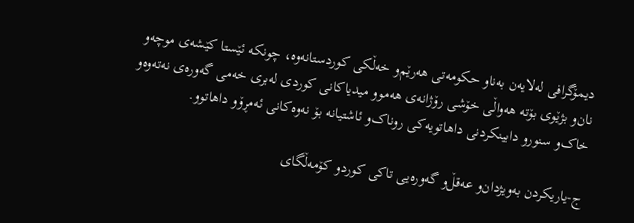دیمۆگرافی له‌لایه‌ن به‌ناو حکومه‌تی هه‌رێم‌و خه‌ڵکی کوردستانه‌وه‌، چونکه‌ ئێستا کێشه‌ی موچه‌و نان‌و بژێوی بۆته‌ هه‌واڵى خۆشى رۆژانەى هه‌موو میدیاکانى کوردى له‌برى خه‌می گه‌وره‌ی نه‌ته‌وه‌و خاک‌و سنورو دابینکردنی داهاتویه‌کی روناک‌و ئاشتیانه‌ بۆ نه‌وه‌کانی ئه‌مڕۆو داهاتوو.

ج-یاریکردن به‌ویژدان‌و عه‌قڵ‌و گه‌وره‌یی تاکی کوردو کۆمه‌ڵگای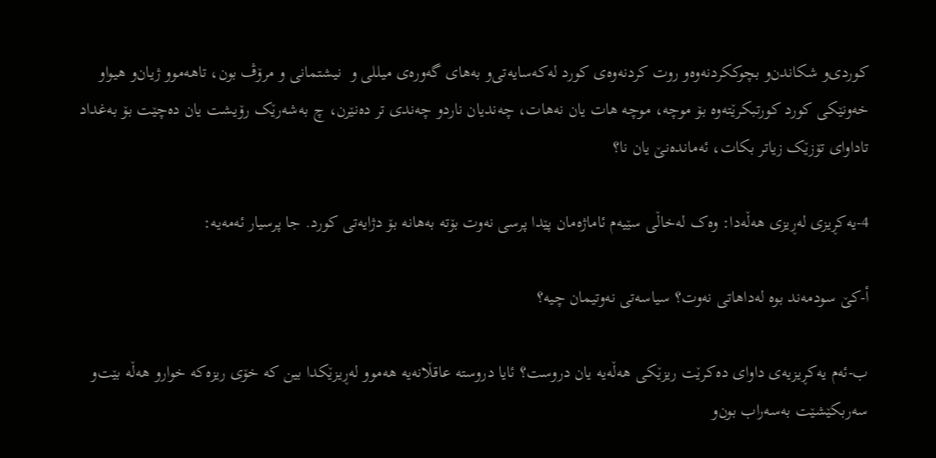کوردى‌و شکاندن‌و بچوککردنه‌وه‌و روت کردنه‌وه‌ی کورد له‌که‌سایه‌تى‌و به‌های گه‌وره‌ی میللی و  نیشتمانی و مرۆڤ بون، تاهه‌موو ژیان‌و هیواو خه‌ونێکی کورد کورتبکرێته‌وه‌ بۆ موچه‌، موچه‌ هات یان نه‌هات، چه‌ندیان ناردو چه‌ندی تر ده‌نێرن، چ به‌شه‌رێک رۆیشت یان ده‌چێت بۆ به‌غداد تاداوای تۆزێک زیاتر بکات، ئه‌مانده‌نێ یان نا؟

4-یه‌کڕیزی له‌ڕیزی هه‌ڵه‌دا: وه‌ک له‌خاڵی سێیه‌م ئاماژه‌مان پێدا پرسی نه‌وت بۆته‌ به‌هانه‌ بۆ دژایه‌تی کورد. جا پرسیار ئه‌مه‌یه‌:

أ-کێ سودمه‌ند بوه‌ له‌داهاتی نه‌وت؟ سیاسه‌تی نه‌وتیمان چیه‌؟

ب-ئه‌م یه‌کڕیزیه‌ی داوای ده‌کرێت ریزێکی هه‌ڵه‌یه‌ یان دروست؟ ئایا دروسته‌ عاقڵانه‌یه‌ هه‌موو له‌ڕیزێکدا بین که‌ خۆی ریزه‌که‌ خوارو هه‌ڵه‌ بێت‌و سه‌ربکێشێت به‌سه‌راب بون‌و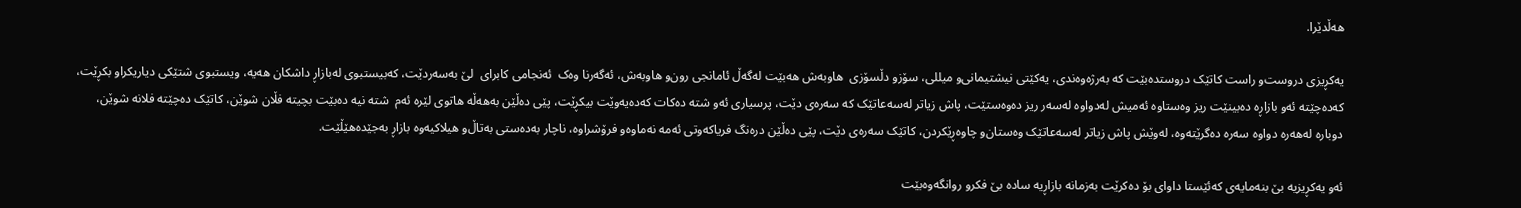هه‌ڵدێرا.

یه‌کڕیزی دروست‌و راست کاتێک دروستده‌بێت که‌ به‌رژه‌وه‌ندی، یه‌کێتى نیشتیمانى‌و میللى، سۆزو دڵسۆزى  هاوبەش هه‌بێت له‌گه‌ڵ ئامانجی رون‌و هاوبه‌ش، ئه‌گه‌رنا وه‌ک  ئه‌نجامى کابراى  لێ به‌سه‌ردێت، که‌بیستبوی له‌بازاڕ داشکان هه‌یه‌، ویستبوی شتێکی دیاریکراو بکڕێت، که‌ده‌چێته‌ ئه‌و بازاڕه‌ ده‌بینێت ریز وه‌ستاوه‌ ئه‌میش له‌دواوه‌ له‌سه‌ر ریز ده‌وه‌ستێت، پاش زیاتر له‌سه‌عاتێک که ‌سه‌ره‌ی دێت، پرسیاری ئه‌و شته‌ ده‌کات که‌ده‌یه‌وێت بیکڕێت، پێی ده‌ڵێن به‌هه‌ڵه‌ هاتوی لێره‌ ئه‌م  شته‌ نیه‌ ده‌بێت بچیته‌ فڵان شوێن، کاتێک ده‌چێته‌ فلانه‌ شوێن، دوباره‌ له‌هه‌ره‌ دواوه‌ سه‌ره‌ ده‌گرێته‌وه‌، له‌وێش پاش زیاتر له‌سه‌عاتێک وه‌ستان‌و چاوه‌ڕێکردن، کاتێک سه‌ره‌ی دێت، پێی ده‌ڵێن درەنگ فریاکه‌وتی ئه‌مه‌ نه‌ماوه‌و فرۆشراوه‌، ناچار به‌ده‌ستی به‌تاڵ‌و هیلاکیه‌وه‌ بازاڕ به‌جێده‌هێڵێت.

ئه‌و یه‌کڕیزیه‌ بێ بنه‌مایه‌ی که‌ئێستا داوای بۆ ده‌کرێت به‌زمانه‌ بازاڕیه‌ ساده‌ بێ فکرو روانگه‌وه‌بێت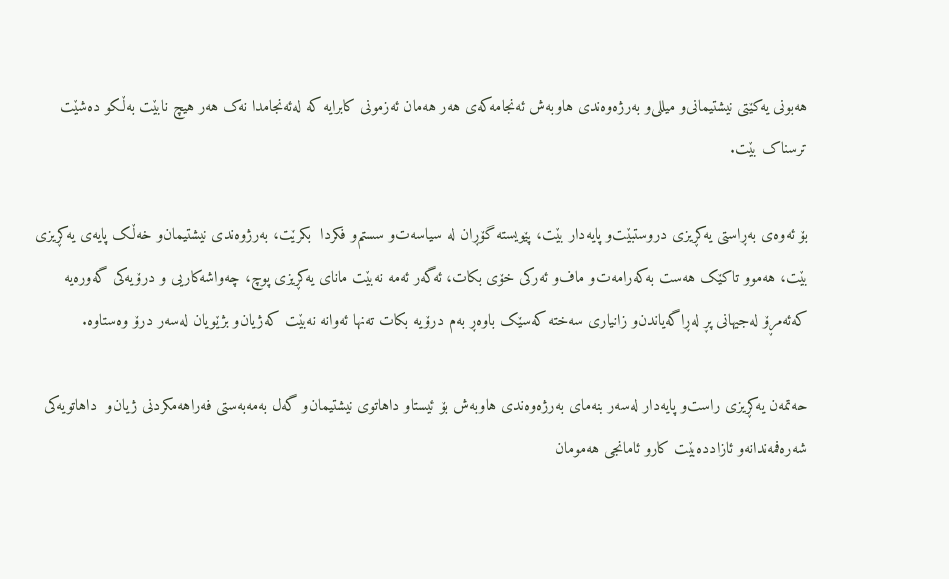هه‌بونى یه‌کێتى نیشتیمانى‌و میللى‌و به‌رژه‌وه‌ندى هاوبه‌ش ئه‌نجامه‌که‌ی هه‌ر هه‌مان ئه‌زمونی کابرایه‌ که‌ له‌ئه‌نجامدا نه‌ک هه‌ر هیچ نابێت به‌ڵکو ده‌شێت ترسناک بێت.

بۆ ئه‌وه‌ی به‌ڕاستى یه‌کڕیزی دروستبێت‌و پایه‌دار بێت، پێویسته‌ گۆڕان له‌ سیاسه‌ت‌و سستم‌و فکردا  بکرێت، بەرژوەندی نیشتیمان‌و خه‌ڵک پایه‌ى یه‌کڕیزى بێت، هه‌موو تاکێک هه‌ست به‌که‌رامه‌ت‌و ماف‌و ئه‌رکی خۆی بکات، ئەگه‌ر ئه‌مه‌ نه‌بێت ماناى یه‌کڕیزی پوچ، چه‌واشه‌کاریی و درۆیه‌کی گه‌وره‌یه‌ که‌ئه‌مڕۆ له‌جیهانی پڕ له‌ڕاگه‌یاندن‌و زانیاری سه‌خته‌ که‌سێک باوه‌ڕ به‌م درۆیه‌ بکات ته‌نها ئه‌وانه‌ نه‌بێت که‌ژیان‌و بژێویان له‌سه‌ر درۆ وه‌ستاوه‌.

حه‌تمه‌ن یه‌کڕیزی راست‌و پایه‌دار له‌سه‌ر بنه‌ماى به‌رژەوه‌ندی هاوبه‌ش بۆ ئیستاو داهاتوى نیشتیمان‌و گه‌ل به‌مه‌بەستى فه‌راهه‌مکردنى ژیان‌و  داهاتویه‌کى شه‌ره‌فمه‌ندانه‌و ئازادده‌بێت کارو ئامانجى هه‌مومان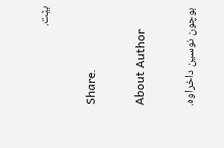بێت.

Share.

About Author

بوچون نوسین داخراوە.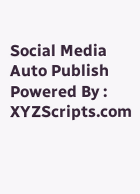Social Media Auto Publish Powered By : XYZScripts.com